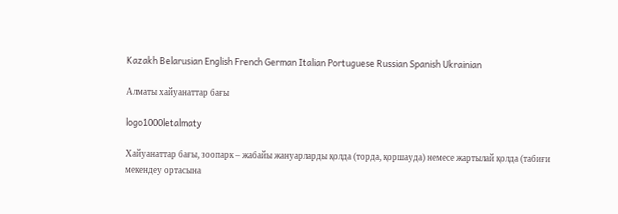Kazakh Belarusian English French German Italian Portuguese Russian Spanish Ukrainian

Алматы хайуанаттар бағы

logo1000letalmaty

Хайуанаттар бағы, зоопарк – жабайы жануарларды қолда (торда, қоршауда) немесе жартылай қолда (табиғи мекендеу ортасына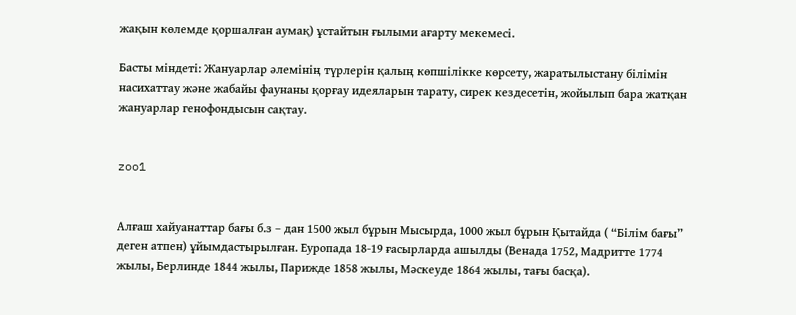жақын көлемде қоршалған аумақ) ұстайтын ғылыми ағарту мекемесі.

Басты міндеті: Жануарлар әлемінің түрлерін қалың көпшілікке көрсету, жаратылыстану білімін насихаттау және жабайы фаунаны қорғау идеяларын тарату, сирек кездесетін, жойылып бара жатқан жануарлар генофондысын сақтау.


zoo1


Алғаш хайуанаттар бағы б.з – дан 1500 жыл бұрын Мысырда, 1000 жыл бұрын Қытайда ( “Білім бағы” деген атпен) ұйымдастырылған. Еуропада 18-19 ғасырларда ашылды (Венада 1752, Мадритте 1774 жылы, Берлинде 1844 жылы, Парижде 1858 жылы, Мәскеуде 1864 жылы, тағы басқа).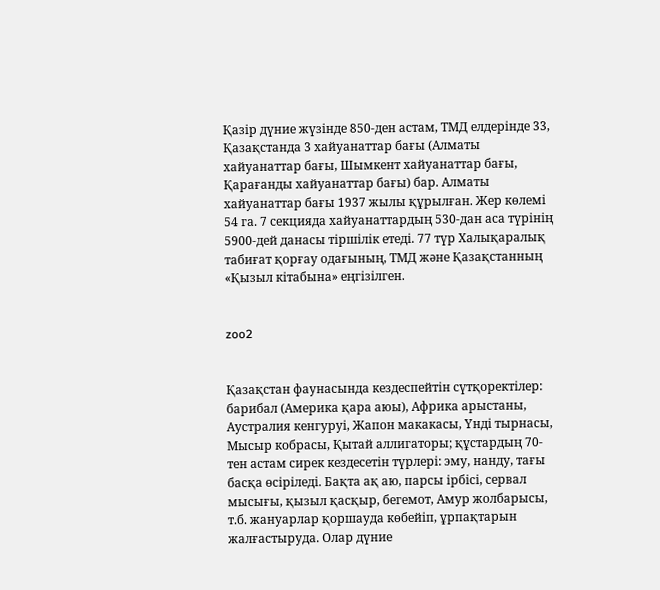Қазір дүние жүзінде 850-ден астам, ТМД елдерінде 33, Қазақстанда 3 хайуанаттар бағы (Алматы хайуанаттар бағы, Шымкент хайуанаттар бағы, Қарағанды хайуанаттар бағы) бар. Алматы хайуанаттар бағы 1937 жылы құрылған. Жер көлемі 54 га. 7 секцияда хайуанаттардың 530-дан аса түрінің 5900-дей данасы тіршілік етеді. 77 түр Халықаралық табиғат қорғау одағының, ТМД және Қазақстанның «Қызыл кітабына» еңгізілген.


zoo2


Қазақстан фаунасында кездеспейтін сүтқоректілер: барибал (Америка қара аюы), Африка арыстаны, Аустралия кенгуруі, Жапон макакасы, Үнді тырнасы, Мысыр кобрасы, Қытай аллигаторы; құстардың 70-тен астам сирек кездесетін түрлері: эму, нанду, тағы басқа өсіріледі. Бақта ақ аю, парсы ірбісі, сервал мысығы, қызыл қасқыр, бегемот, Амур жолбарысы, т.б. жануарлар қоршауда көбейіп, ұрпақтарын жалғастыруда. Олар дүние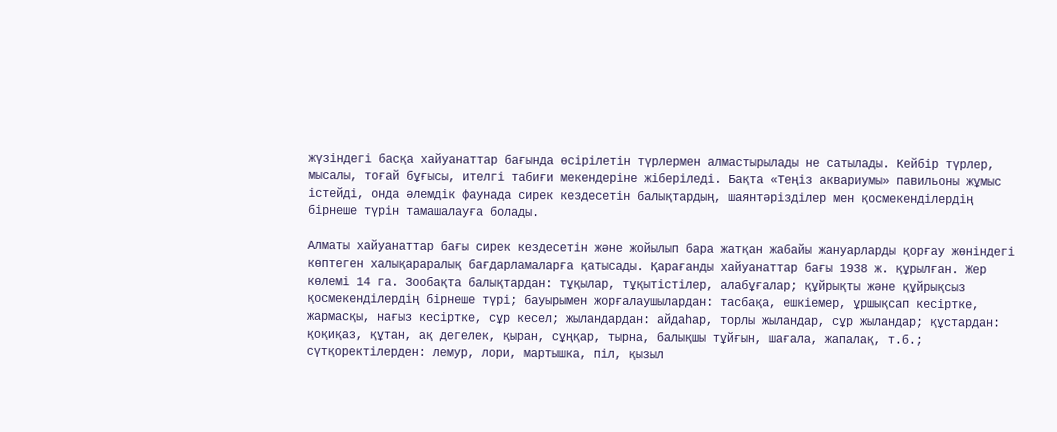жүзіндегі басқа хайуанаттар бағында өсірілетін түрлермен алмастырылады не сатылады. Кейбір түрлер, мысалы, тоғай бұғысы, ителгі табиғи мекендеріне жіберіледі. Бақта «Теңіз аквариумы» павильоны жұмыс істейді, онда әлемдік фаунада сирек кездесетін балықтардың, шаянтәрізділер мен қосмекенділердің бірнеше түрін тамашалауға болады.

Алматы хайуанаттар бағы сирек кездесетін және жойылып бара жатқан жабайы жануарларды қорғау жөніндегі көптеген халықараралық бағдарламаларға қатысады. Қарағанды хайуанаттар бағы 1938 ж. құрылған. Жер көлемі 14 га. Зообақта балықтардан: тұқылар, тұқытістілер, алабұғалар; құйрықты және құйрықсыз қосмекенділердің бірнеше түрі; бауырымен жорғалаушылардан: тасбақа, ешкіемер, ұршықсап кесіртке, жармасқы, нағыз кесіртке, сұр кесел; жыландардан: айдаһар, торлы жыландар, сұр жыландар; құстардан: қоқиқаз, құтан, ақ дегелек, қыран, сұңқар, тырна, балықшы тұйғын, шағала, жапалақ, т.б.; сүтқоректілерден: лемур, лори, мартышка, піл, қызыл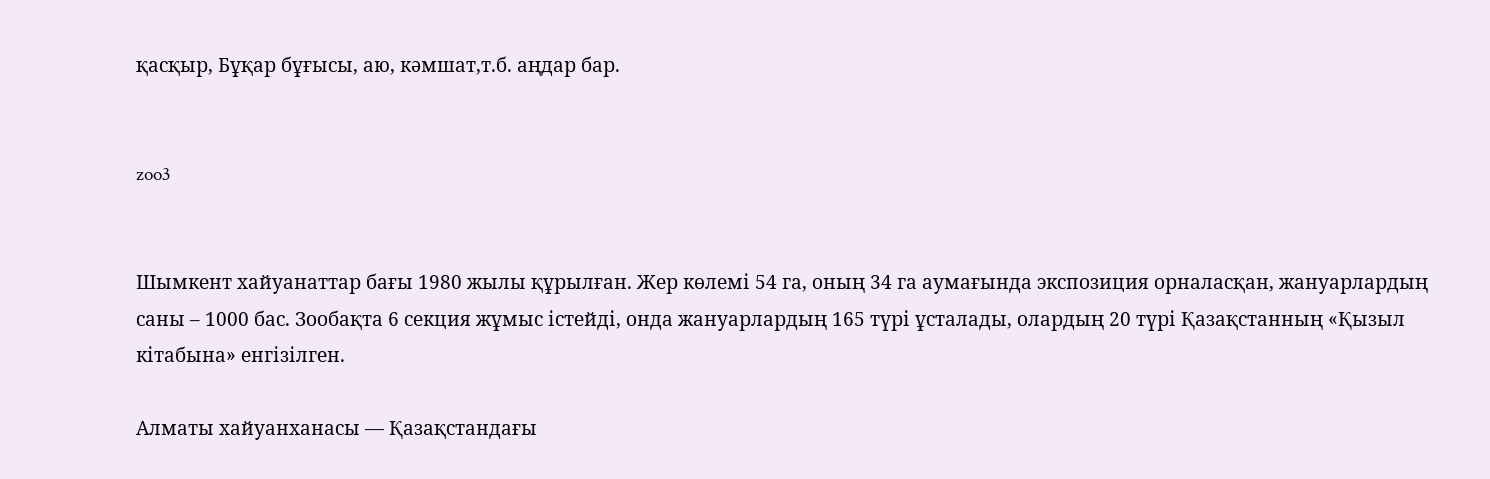қасқыр, Бұқар бұғысы, аю, кәмшат,т.б. аңдар бар.


zoo3


Шымкент хайуанаттар бағы 1980 жылы құрылған. Жер көлемі 54 га, оның 34 га аумағында экспозиция орналасқан, жануарлардың саны – 1000 бас. Зообақта 6 секция жұмыс істейді, онда жануарлардың 165 түрі ұсталады, олардың 20 түрі Қазақстанның «Қызыл кітабына» енгізілген.

Алматы хайуанханасы — Қазақстандағы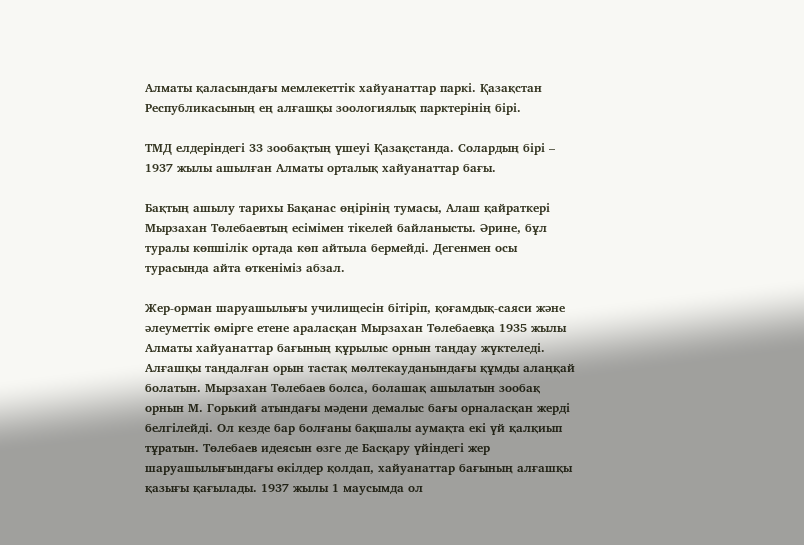Алматы қаласындағы мемлекеттік хайуанаттар паркі. Қазақстан Республикасының ең алғашқы зоологиялық парктерінің бірі.

ТМД елдеріндегі 33 зообақтың үшеуі Қазақстанда. Солардың бірі – 1937 жылы ашылған Алматы орталық хайуанаттар бағы.

Бақтың ашылу тарихы Бақанас өңірінің тумасы, Алаш қайраткері Мырзахан Төлебаевтың есімімен тікелей байланысты. Әрине, бұл туралы көпшілік ортада көп айтыла бермейді. Дегенмен осы турасында айта өткеніміз абзал.

Жер-орман шаруашылығы училищесін бітіріп, қоғамдық-саяси және әлеуметтік өмірге етене араласқан Мырзахан Төлебаевқа 1935 жылы Алматы хайуанаттар бағының құрылыс орнын таңдау жүктеледі. Алғашқы таңдалған орын тастақ мөлтекауданындағы құмды алаңқай болатын. Мырзахан Төлебаев болса, болашақ ашылатын зообақ орнын М. Горький атындағы мәдени демалыс бағы орналасқан жерді белгілейді. Ол кезде бар болғаны бақшалы аумақта екі үй қалқиып тұратын. Төлебаев идеясын өзге де Басқару үйіндегі жер шаруашылығындағы өкілдер қолдап, хайуанаттар бағының алғашқы қазығы қағылады. 1937 жылы 1 маусымда ол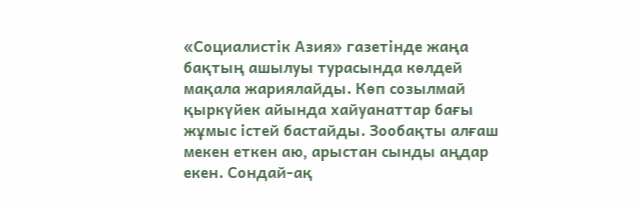«Социалистік Азия» газетінде жаңа бақтың ашылуы турасында көлдей мақала жариялайды. Көп созылмай қыркүйек айында хайуанаттар бағы жұмыс істей бастайды. Зообақты алғаш мекен еткен аю, арыстан сынды аңдар екен. Сондай-ақ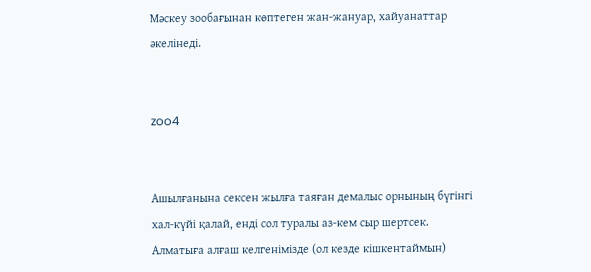Мәскеу зообағынан көптеген жан-жануар, хайуанаттар әкелінеді.


zoo4


Ашылғанына сексен жылға таяған демалыс орнының бүгінгі хал-күйі қалай, енді сол туралы аз-кем сыр шертсек. Алматыға алғаш келгенімізде (ол кезде кішкентаймын)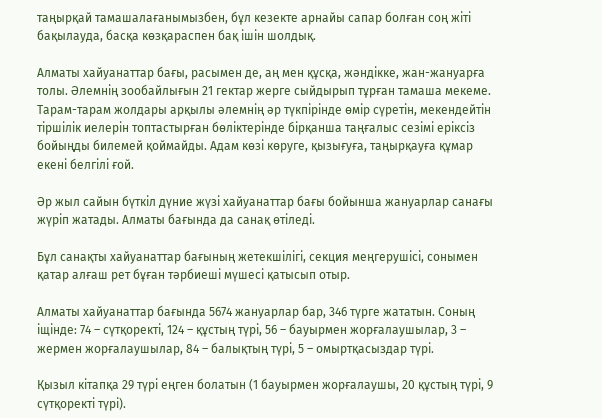таңырқай тамашалағанымызбен, бұл кезекте арнайы сапар болған соң жіті бақылауда, басқа көзқараспен бақ ішін шолдық.

Алматы хайуанаттар бағы, расымен де, аң мен құсқа, жәндікке, жан-жануарға толы. Әлемнің зообайлығын 21 гектар жерге сыйдырып тұрған тамаша мекеме. Тарам-тарам жолдары арқылы әлемнің әр түкпірінде өмір сүретін, мекендейтін тіршілік иелерін топтастырған бөліктерінде бірқанша таңғалыс сезімі еріксіз бойыңды билемей қоймайды. Адам көзі көруге, қызығуға, таңырқауға құмар екені белгілі ғой.

Әр жыл сайын бүткіл дүние жүзі хайуанаттар бағы бойынша жануарлар санағы жүріп жатады. Алматы бағында да санақ өтіледі.

Бұл санақты хайуанаттар бағының жетекшілігі, секция меңгерушісі, сонымен қатар алғаш рет бұған тәрбиеші мүшесі қатысып отыр.

Алматы хайуанаттар бағында 5674 жануарлар бар, 346 түрге жататын. Соның іщінде: 74 – сүтқоректі, 124 – құстың түрі, 56 – бауырмен жорғалаушылар, 3 – жермен жорғалаушылар, 84 – балықтың түрі, 5 – омыртқасыздар түрі.

Қызыл кітапқа 29 түрі еңген болатын (1 бауырмен жорғалаушы, 20 құстың түрі, 9 сүтқоректі түрі).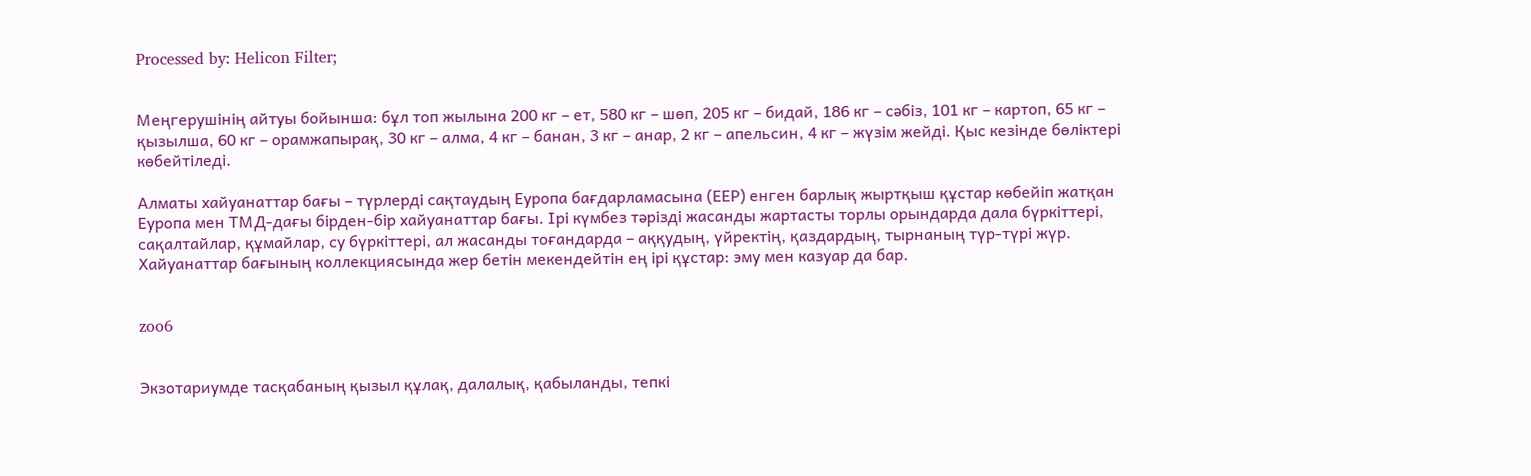Processed by: Helicon Filter;


Меңгерушінің айтуы бойынша: бұл топ жылына 200 кг – ет, 580 кг – шөп, 205 кг – бидай, 186 кг – сәбіз, 101 кг – картоп, 65 кг – қызылша, 60 кг – орамжапырақ, 30 кг – алма, 4 кг – банан, 3 кг – анар, 2 кг – апельсин, 4 кг – жүзім жейді. Қыс кезінде бөліктері көбейтіледі.

Алматы хайуанаттар бағы – түрлерді сақтаудың Еуропа бағдарламасына (ЕЕР) енген барлық жыртқыш құстар көбейіп жатқан Еуропа мен ТМД-дағы бірден-бір хайуанаттар бағы. Ірі күмбез тәрізді жасанды жартасты торлы орындарда дала бүркіттері, сақалтайлар, құмайлар, су бүркіттері, ал жасанды тоғандарда – аққудың, үйректің, қаздардың, тырнаның түр-түрі жүр. Хайуанаттар бағының коллекциясында жер бетін мекендейтін ең ірі құстар: эму мен казуар да бар.


zoo6


Экзотариумде тасқабаның қызыл құлақ, далалық, қабыланды, тепкі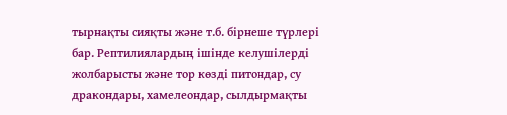тырнақты сияқты және т.б. бірнеше түрлері бар. Рептилиялардың ішінде келушілерді жолбарысты және тор көзді питондар, су дракондары, хамелеондар, сылдырмақты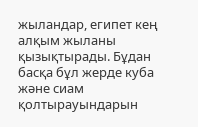жыландар, египет кең алқым жыланы қызықтырады. Бұдан басқа бұл жерде куба және сиам қолтырауындарын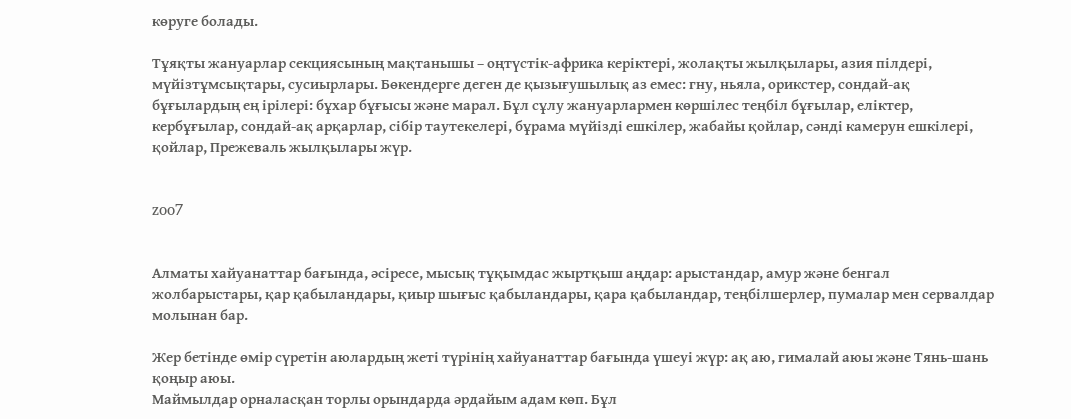көруге болады.

Тұяқты жануарлар секциясының мақтанышы – оңтүстік-африка керіктері, жолақты жылқылары, азия пілдері, мүйізтұмсықтары, сусиырлары. Бөкендерге деген де қызығушылық аз емес: гну, ньяла, орикстер, сондай-ақ бұғылардың ең ірілері: бұхар бұғысы және марал. Бұл сұлу жануарлармен көршілес теңбіл бұғылар, еліктер, кербұғылар, сондай-ақ арқарлар, сібір таутекелері, бұрама мүйізді ешкілер, жабайы қойлар, сәнді камерун ешкілері, қойлар, Прежеваль жылқылары жүр.


zoo7


Алматы хайуанаттар бағында, әсіресе, мысық тұқымдас жыртқыш аңдар: арыстандар, амур және бенгал жолбарыстары, қар қабыландары, қиыр шығыс қабыландары, қара қабыландар, теңбілшерлер, пумалар мен сервалдар молынан бар.

Жер бетінде өмір сүретін аюлардың жеті түрінің хайуанаттар бағында үшеуі жүр: ақ аю, гималай аюы және Тянь-шань қоңыр аюы.
Маймылдар орналасқан торлы орындарда әрдайым адам көп. Бұл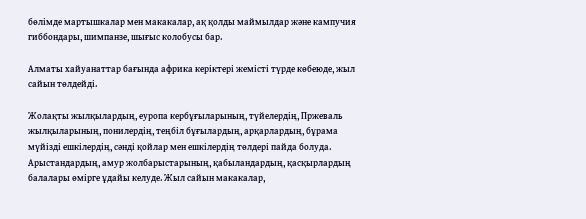бөлімде мартышкалар мен макакалар, ақ қолды маймылдар және кампучия гиббондары, шимпанзе, шығыс колобусы бар.

Алматы хайуанаттар бағында африка керіктері жемісті түрде көбеюде, жыл сайын төлдейді.

Жолақты жылқылардың, еуропа кербұғыларының, түйелердің, Пржеваль жылқыларының, понилердің, теңбіл бұғылардың, арқарлардың, бұрама мүйізді ешкілердің, сәнді қойлар мен ешкілердің төлдері пайда болуда. Арыстандардың, амур жолбарыстарының, қабыландардың, қасқырлардың балалары өмірге ұдайы келуде. Жыл сайын макакалар,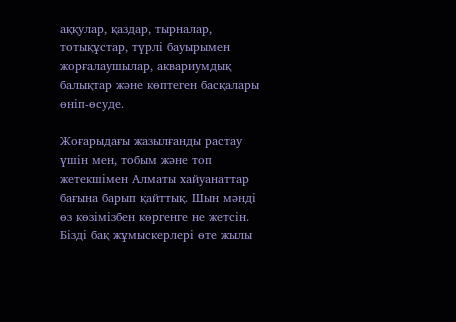аққулар, қаздар, тырналар, тотықұстар, түрлі бауырымен жорғалаушылар, аквариумдық балықтар және көптеген басқалары өніп-өсуде.

Жоғарыдағы жазылғанды растау үшін мен, тобым және топ жетекшімен Алматы хайуанаттар бағына барып қайттық. Шын мәнді өз көзімізбен көргенге не жетсін. Бізді бақ жұмыскерлері өте жылы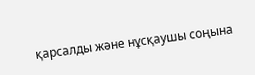қарсалды және нұсқаушы соңына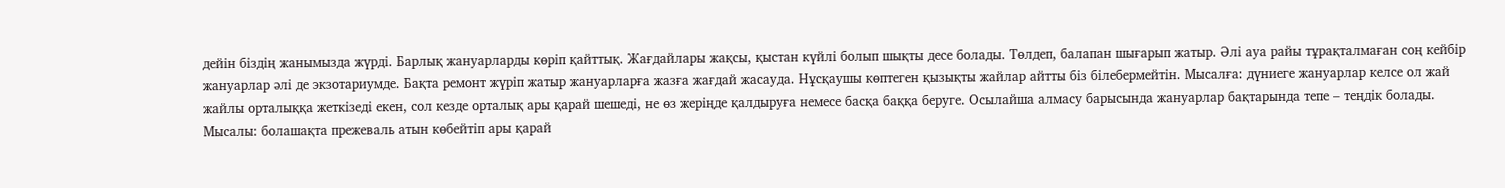дейін біздің жанымызда жүрді. Барлық жануарларды көріп қайттық. Жағдайлары жақсы, қыстан күйлі болып шықты десе болады. Төлдеп, балапан шығарып жатыр. Әлі ауа райы тұрақталмаған соң кейбір жануарлар әлі де экзотариумде. Бақта ремонт жүріп жатыр жануарларға жазға жағдай жасауда. Нұсқаушы көптеген қызықты жайлар айтты біз білебермейтін. Мысалға: дүниеге жануарлар келсе ол жай жайлы орталыққа жеткізеді екен, сол кезде орталық ары қарай шешеді, не өз жеріңде қалдыруға немесе басқа баққа беруге. Осылайша алмасу барысында жануарлар бақтарында тепе – теңдік болады. Мысалы: болашақта прежеваль атын көбейтіп ары қарай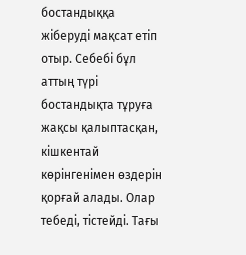бостандыққа жіберуді мақсат етіп отыр. Себебі бұл аттың түрі бостандықта тұруға жақсы қалыптасқан, кішкентай көрінгенімен өздерін қорғай алады. Олар тебеді, тістейді. Тағы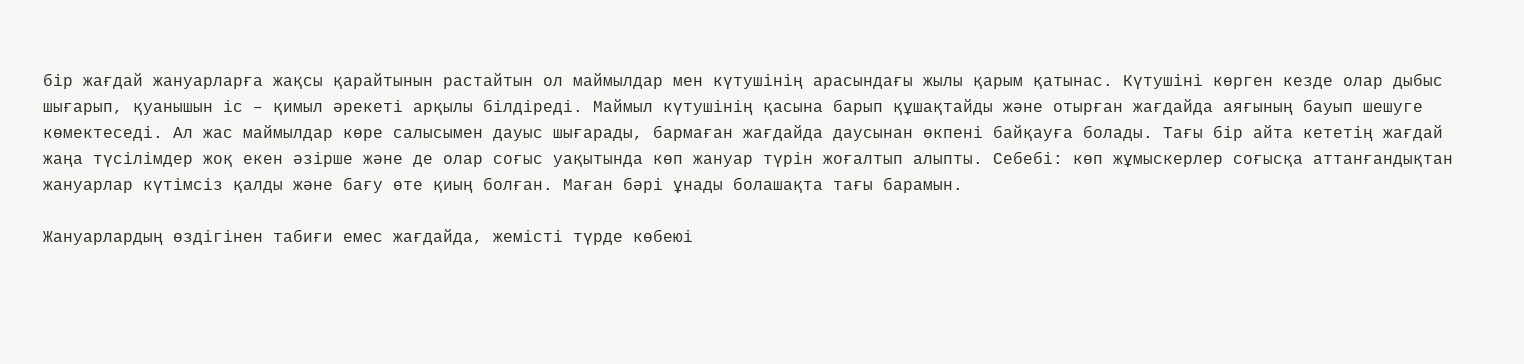бір жағдай жануарларға жақсы қарайтынын растайтын ол маймылдар мен күтушінің арасындағы жылы қарым қатынас. Күтушіні көрген кезде олар дыбыс шығарып, қуанышын іс – қимыл әрекеті арқылы білдіреді. Маймыл күтушінің қасына барып құшақтайды және отырған жағдайда аяғының бауып шешуге көмектеседі. Ал жас маймылдар көре салысымен дауыс шығарады, бармаған жағдайда даусынан өкпені байқауға болады. Тағы бір айта кететің жағдай жаңа түсілімдер жоқ екен әзірше және де олар соғыс уақытында көп жануар түрін жоғалтып алыпты. Себебі: көп жұмыскерлер соғысқа аттанғандықтан жануарлар күтімсіз қалды және бағу өте қиың болған. Маған бәрі ұнады болашақта тағы барамын.

Жануарлардың өздігінен табиғи емес жағдайда, жемісті түрде көбеюі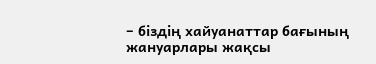– біздің хайуанаттар бағының жануарлары жақсы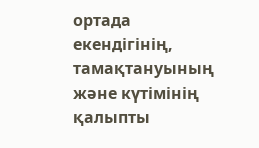ортада екендігінің, тамақтануының және күтімінің қалыпты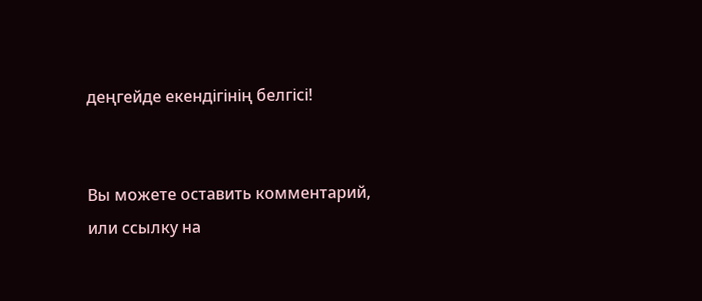деңгейде екендігінің белгісі!


Вы можете оставить комментарий, или ссылку на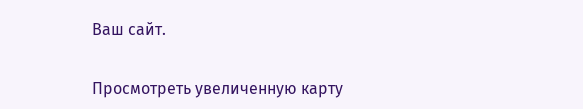Ваш сайт.

Просмотреть увеличенную карту